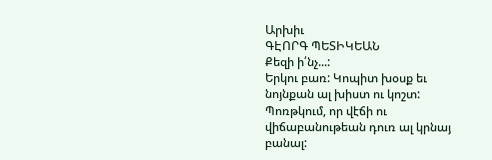Արխիւ
ԳԷՈՐԳ ՊԵՏԻԿԵԱՆ
Քեզի ի՛նչ...:
Երկու բառ: Կոպիտ խօսք եւ նոյնքան ալ խիստ ու կոշտ: Պոռթկում, որ վէճի ու վիճաբանութեան դուռ ալ կրնայ բանալ: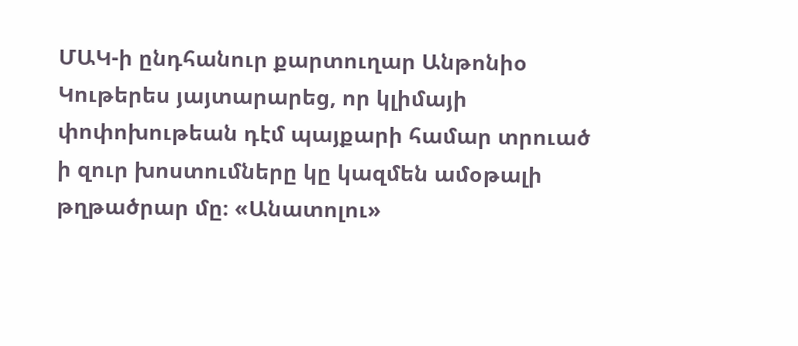ՄԱԿ-ի ընդհանուր քարտուղար Անթոնիօ Կութերես յայտարարեց, որ կլիմայի փոփոխութեան դէմ պայքարի համար տրուած ի զուր խոստումները կը կազմեն ամօթալի թղթածրար մը։ «Անատոլու»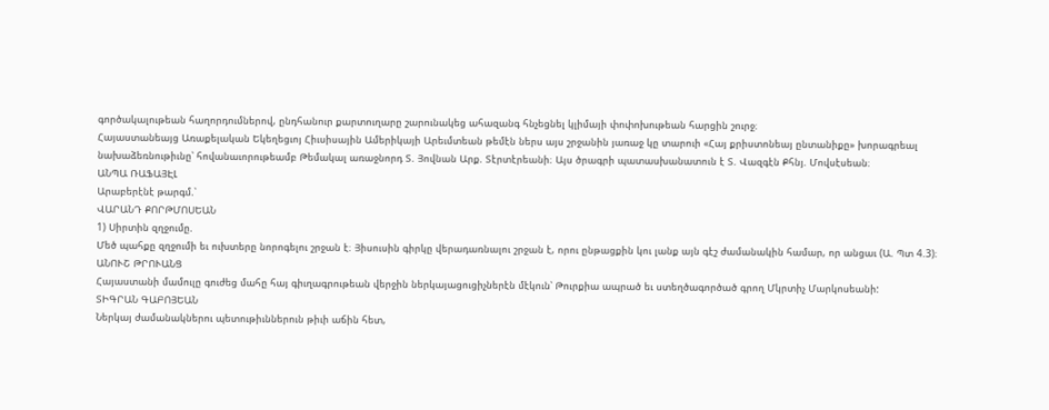գործակալութեան հաղորդումներով, ընդհանուր քարտուղարը շարունակեց ահազանգ հնչեցնել կլիմայի փոփոխութեան հարցին շուրջ։
Հայաստանեայց Առաքելական Եկեղեցւոյ Հիւսիսային Ամերիկայի Արեւմտեան թեմէն ներս այս շրջանին յառաջ կը տարուի «Հայ քրիստոնեայ ընտանիքը» խորագրեալ նախաձեռնութիւնը՝ հովանաւորութեամբ Թեմակալ առաջնորդ Տ. Յովնան Արք. Տէրտէրեանի։ Այս ծրագրի պատասխանատուն է Տ. Վազգէն Քհնյ. Մովսէսեան։
ԱՆՊԱ ՌԱՖԱՅԷԼ
Արաբերէնէ թարգմ.՝
ՎԱՐԱՆԴ ՔՈՐԹՄՈՍԵԱՆ
1) Սիրտին զղջումը.
Մեծ պահքը զղջումի եւ ուխտերը նորոգելու շրջան է։ Յիսուսին գիրկը վերադառնալու շրջան է, որու ընթացքին կու լանք այն գէշ ժամանակին համար, որ անցաւ (Ա. Պտ 4.3)։
ԱՆՈՒՇ ԹՐՈՒԱՆՑ
Հայաստանի մամուլը գուժեց մահը հայ գիւղագրութեան վերջին ներկայացուցիչներէն մէկուն՝ Թուրքիա ապրած եւ ստեղծագործած գրող Մկրտիչ Մարկոսեանի:
ՏԻԳՐԱՆ ԳԱԲՈՅԵԱՆ
Ներկայ ժամանակներու պետութիւններուն թիւի աճին հետ,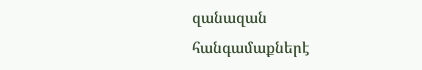զանազան հանգամաքներէ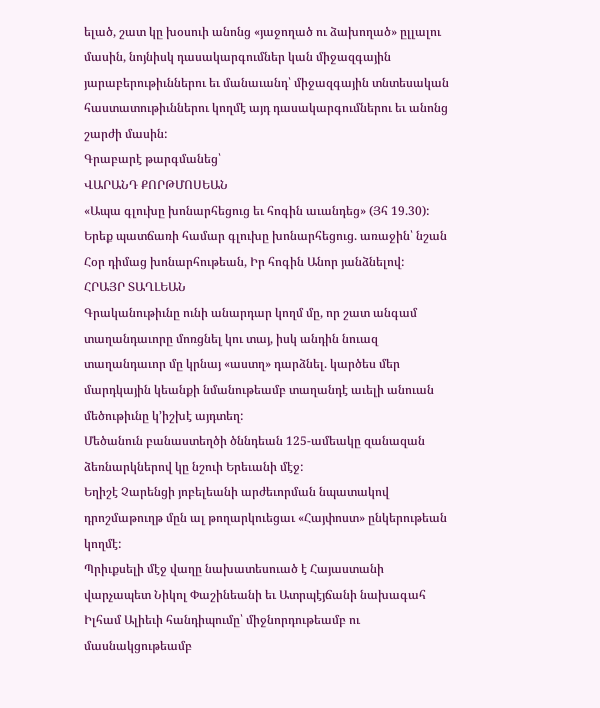ելած, շատ կը խօսուի անոնց «յաջողած ու ձախողած» ըլլալու մասին, նոյնիսկ դասակարգումներ կան միջազգային յարաբերութիւններու եւ մանաւանդ՝ միջազգային տնտեսական հաստատութիւններու կողմէ այդ դասակարգումներու եւ անոնց շարժի մասին:
Գրաբարէ թարգմանեց՝
ՎԱՐԱՆԴ ՔՈՐԹՄՈՍԵԱՆ
«Ապա գլուխը խոնարհեցուց եւ հոգին աւանդեց» (Յհ 19.30):
Երեք պատճառի համար գլուխը խոնարհեցուց. առաջին՝ նշան Հօր դիմաց խոնարհութեան, Իր հոգին Անոր յանձնելով:
ՀՐԱՅՐ ՏԱՂԼԵԱՆ
Գրականութիւնը ունի անարդար կողմ մը, որ շատ անգամ տաղանդաւորը մոռցնել կու տայ, իսկ անդին նուազ տաղանդաւոր մը կրնայ «աստղ» դարձնել. կարծես մեր մարդկային կեանքի նմանութեամբ տաղանդէ աւելի անուան մեծութիւնը կ՚իշխէ այդտեղ:
Մեծանուն բանաստեղծի ծննդեան 125-ամեակը զանազան ձեռնարկներով կը նշուի Երեւանի մէջ:
Եղիշէ Չարենցի յոբելեանի արժեւորման նպատակով դրոշմաթուղթ մըն ալ թողարկուեցաւ «Հայփոստ» ընկերութեան կողմէ:
Պրիւքսելի մէջ վաղը նախատեսուած է Հայաստանի վարչապետ Նիկոլ Փաշինեանի եւ Ատրպէյճանի նախագահ Իլհամ Ալիեւի հանդիպումը՝ միջնորդութեամբ ու մասնակցութեամբ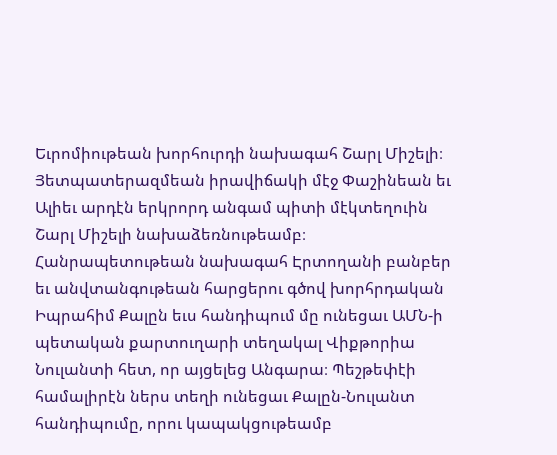Եւրոմիութեան խորհուրդի նախագահ Շարլ Միշելի։ Յետպատերազմեան իրավիճակի մէջ Փաշինեան եւ Ալիեւ արդէն երկրորդ անգամ պիտի մէկտեղուին Շարլ Միշելի նախաձեռնութեամբ։
Հանրապետութեան նախագահ Էրտողանի բանբեր եւ անվտանգութեան հարցերու գծով խորհրդական Իպրահիմ Քալըն եւս հանդիպում մը ունեցաւ ԱՄՆ-ի պետական քարտուղարի տեղակալ Վիքթորիա Նուլանտի հետ, որ այցելեց Անգարա։ Պեշթեփէի համալիրէն ներս տեղի ունեցաւ Քալըն-Նուլանտ հանդիպումը, որու կապակցութեամբ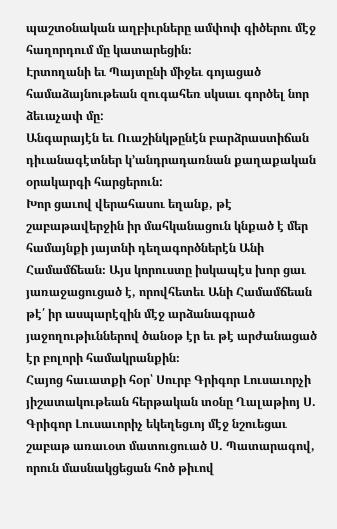պաշտօնական աղբիւրները ամփոփ գիծերու մէջ հաղորդում մը կատարեցին։
Էրտողանի եւ Պայտընի միջեւ գոյացած համաձայնութեան զուգահեռ սկսաւ գործել նոր ձեւաչափ մը:
Անգարայէն եւ Ուաշինկթընէն բարձրաստիճան դիւանագէտներ կ՚անդրադառնան քաղաքական օրակարգի հարցերուն:
Խոր ցաւով վերահասու եղանք, թէ շաբաթավերջին իր մահկանացուն կնքած է մեր համայնքի յայտնի դեղագործներէն Անի Համամճեան։ Այս կորուստը իսկապէս խոր ցաւ յառաջացուցած է, որովհետեւ Անի Համամճեան թէ՛ իր ասպարէզին մէջ արձանագրած յաջողութիւններով ծանօթ էր եւ թէ արժանացած էր բոլորի համակրանքին։
Հայոց հաւատքի հօր՝ Սուրբ Գրիգոր Լուսաւորչի յիշատակութեան հերթական տօնը Ղալաթիոյ Ս. Գրիգոր Լուսաւորիչ եկեղեցւոյ մէջ նշուեցաւ շաբաթ առաւօտ մատուցուած Ս. Պատարագով, որուն մասնակցեցան հոծ թիւով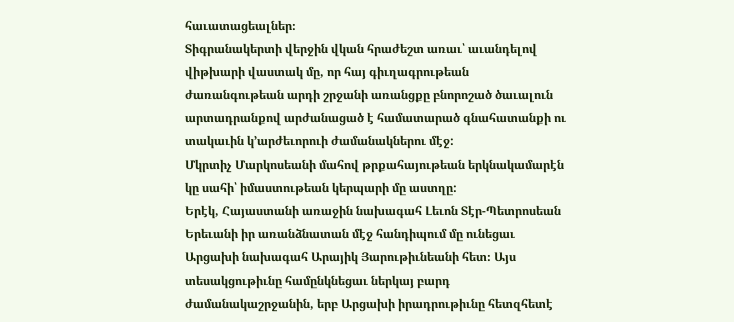հաւատացեալներ։
Տիգրանակերտի վերջին վկան հրաժեշտ առաւ՝ աւանդելով վիթխարի վաստակ մը, որ հայ գիւղագրութեան ժառանգութեան արդի շրջանի առանցքը բնորոշած ծաւալուն արտադրանքով արժանացած է համատարած գնահատանքի ու տակաւին կ՚արժեւորուի ժամանակներու մէջ:
Մկրտիչ Մարկոսեանի մահով թրքահայութեան երկնակամարէն կը սահի՝ իմաստութեան կերպարի մը աստղը:
Երէկ, Հայաստանի առաջին նախագահ Լեւոն Տէր-Պետրոսեան Երեւանի իր առանձնատան մէջ հանդիպում մը ունեցաւ Արցախի նախագահ Արայիկ Յարութիւնեանի հետ։ Այս տեսակցութիւնը համընկնեցաւ ներկայ բարդ ժամանակաշրջանին, երբ Արցախի իրադրութիւնը հետզհետէ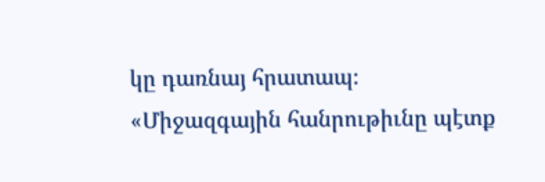կը դառնայ հրատապ։
«Միջազգային հանրութիւնը պէտք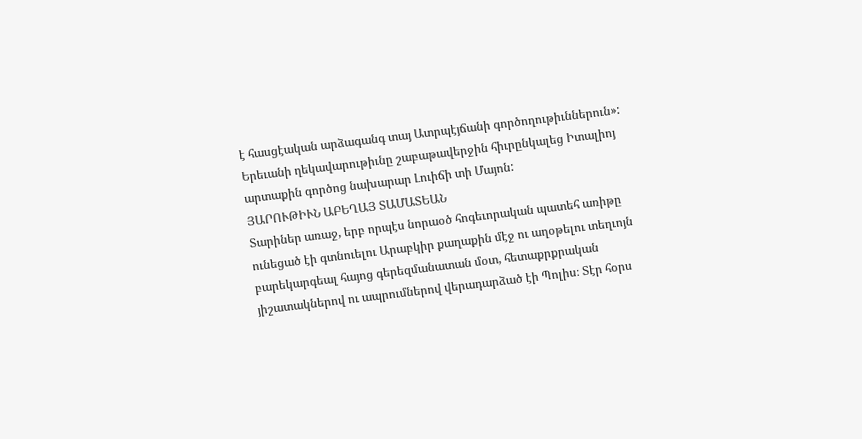է հասցէական արձագանգ տայ Ատրպէյճանի գործողութիւններուն»:
Երեւանի ղեկավարութիւնը շաբաթավերջին հիւրընկալեց Իտալիոյ արտաքին գործոց նախարար Լուիճի տի Մայոն:
ՅԱՐՈՒԹԻՒՆ ԱԲԵՂԱՅ ՏԱՄԱՏԵԱՆ
Տարիներ առաջ, երբ որպէս նորաօծ հոգեւորական պատեհ առիթը ունեցած էի գտնուելու Արաբկիր քաղաքին մէջ ու աղօթելու տեղւոյն բարեկարգեալ հայոց գերեզմանատան մօտ, հետաքրքրական յիշատակներով ու ապրումներով վերադարձած էի Պոլիս։ Տէր հօրս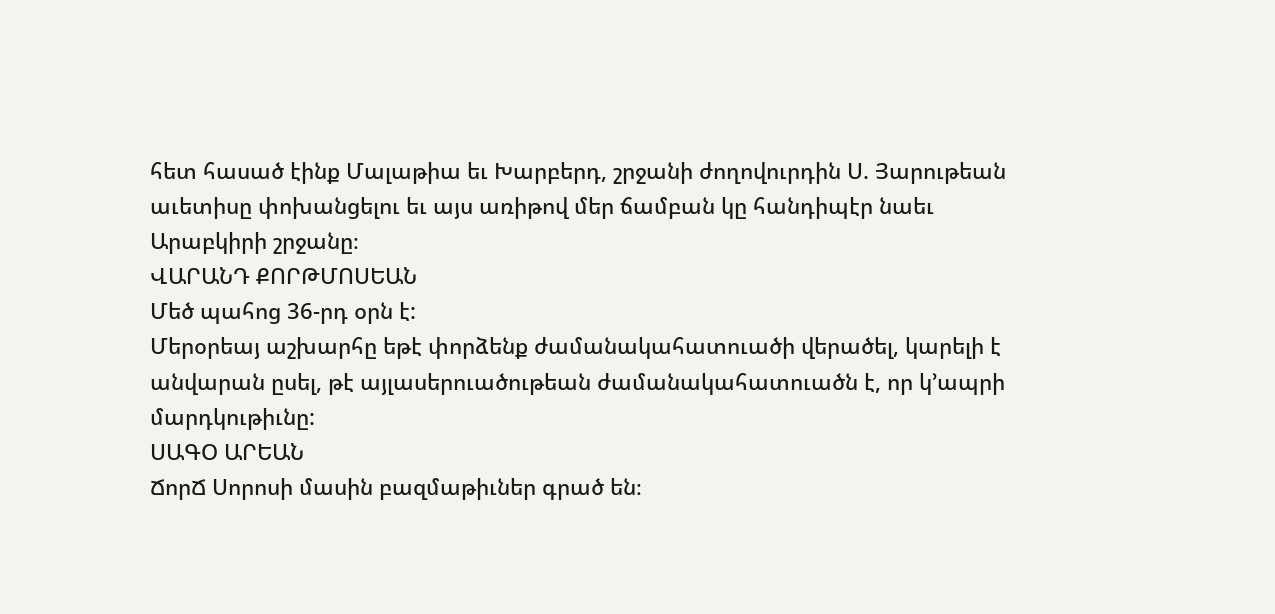հետ հասած էինք Մալաթիա եւ Խարբերդ, շրջանի ժողովուրդին Ս. Յարութեան աւետիսը փոխանցելու եւ այս առիթով մեր ճամբան կը հանդիպէր նաեւ Արաբկիրի շրջանը։
ՎԱՐԱՆԴ ՔՈՐԹՄՈՍԵԱՆ
Մեծ պահոց 36-րդ օրն է:
Մերօրեայ աշխարհը եթէ փորձենք ժամանակահատուածի վերածել, կարելի է անվարան ըսել, թէ այլասերուածութեան ժամանակահատուածն է, որ կ՚ապրի մարդկութիւնը:
ՍԱԳՕ ԱՐԵԱՆ
ՃորՃ Սորոսի մասին բազմաթիւներ գրած են։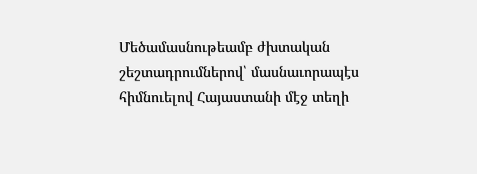Մեծամասնութեամբ ժխտական շեշտադրումներով՝ մասնաւորապէս հիմնուելով Հայաստանի մէջ տեղի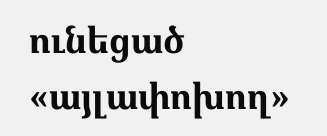ունեցած «այլափոխող»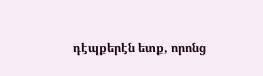դէպքերէն ետք, որոնց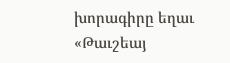խորագիրը եղաւ «Թաւշեայ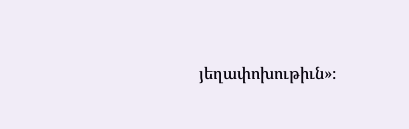յեղափոխութիւն»։